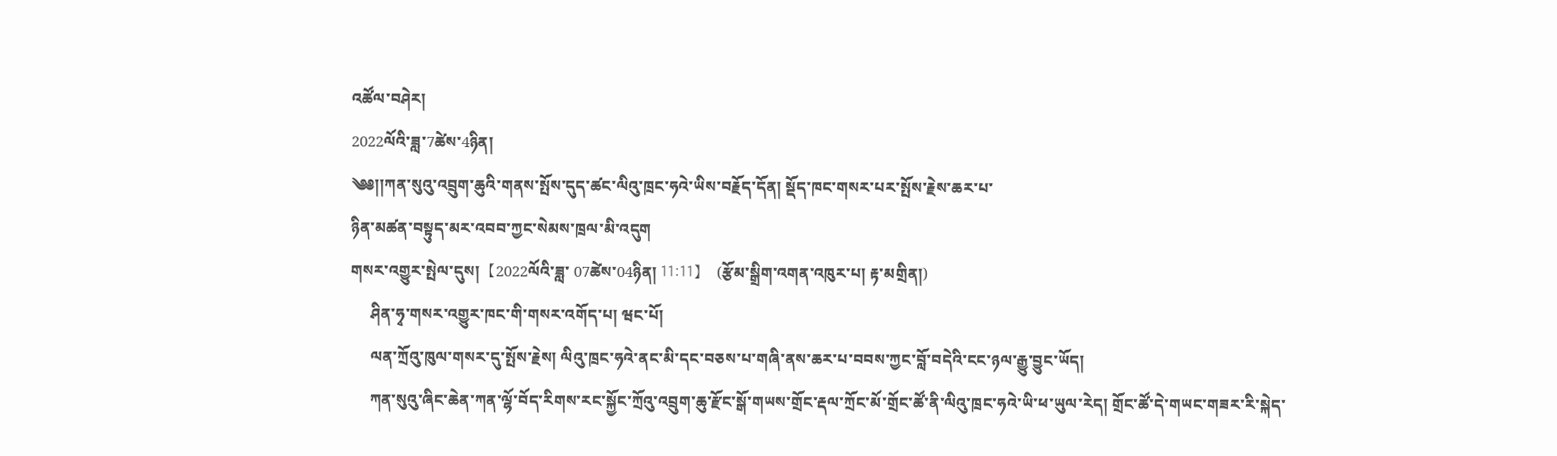འཚོལ་བཤེར།
2022ལོའི་ཟླ་7ཚེས་4ཉིན།
༄༅།།ཀན་སུའུ་འབྲུག་ཆུའི་གནས་སྤོས་དུད་ཚང་ལིའུ་ཁྲང་ཧའེ་ཡིས་བརྗོད་དོན། སྡོད་ཁང་གསར་པར་སྤོས་རྗེས་ཆར་པ་
ཉིན་མཚན་བསྟུད་མར་འབབ་ཀྱང་སེམས་ཁྲལ་མི་འདུག
གསར་འགྱུར་སྤེལ་དུས།  【2022ལོའི་ཟླ་ 07ཚེས་04ཉིན། 11:11】   (རྩོམ་སྒྲིག་འགན་འཁུར་པ། རྟ་མགྲིན།)
     ཤིན་ཧྭ་གསར་འགྱུར་ཁང་གི་གསར་འགོད་པ། ཝང་པོ།
     ལན་ཀྲོའུ་ཁུལ་གསར་དུ་སྤོས་རྗེས། ལིའུ་ཁྲང་ཧའེ་ནང་མི་དང་བཅས་པ་གཞི་ནས་ཆར་པ་བབས་ཀྱང་བློ་བདེའི་ངང་ཉལ་རྒྱུ་བྱུང་ཡོད།
     ཀན་སུའུ་ཞིང་ཆེན་ཀན་ལྷོ་བོད་རིགས་རང་སྐྱོང་ཀྲོའུ་འབྲུག་ཆུ་རྫོང་སྒོ་གཡས་གྲོང་རྡལ་ཀྲོང་མོ་གྲོང་ཚོ་ནི་ལིའུ་ཁྲང་ཧའེ་ཡི་ཕ་ཡུལ་རེད། གྲོང་ཚོ་དེ་གཡང་གཟར་རི་སྐེད་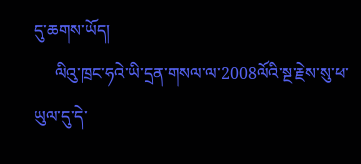དུ་ཆགས་ཡོད།
     ལིའུ་ཁྲང་ཧའེ་ཡི་དྲན་གསལ་ལ་2008ལོའི་སྔ་རྗེས་སུ་ཕ་ཡུལ་དུ་དེ་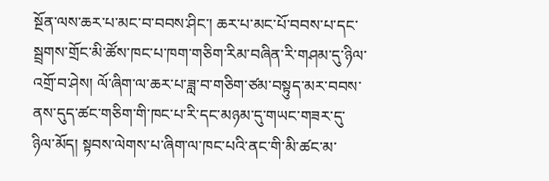སྔོན་ལས་ཆར་པ་མང་བ་བབས་ཤིང་། ཆར་པ་མང་པོ་བབས་པ་དང་སྦྲགས་གྲོང་མི་ཚོས་ཁང་པ་ཁག་གཅིག་རིམ་བཞིན་རི་གཤམ་དུ་ཉིལ་འགྲོ་བ་ཤེས། ལོ་ཞིག་ལ་ཆར་པ་ཟླ་བ་གཅིག་ཙམ་བསྟུད་མར་བབས་ནས་དུད་ཚང་གཅིག་གི་ཁང་པ་རི་དང་མཉམ་དུ་གཡང་གཟར་དུ་ཉིལ་མོད། སྟབས་ལེགས་པ་ཞིག་ལ་ཁང་པའི་ནང་གི་མི་ཚང་མ་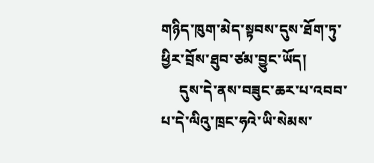གཉིད་ཁུག་མེད་སྟབས་དུས་ཐོག་ཏུ་ཕྱིར་བྲོས་ཐུབ་ཙམ་བྱུང་ཡོད།
     དུས་དེ་ནས་བཟུང་ཆར་པ་འབབ་པ་དེ་ལིའུ་ཁྲང་ཧའེ་ཡི་སེམས་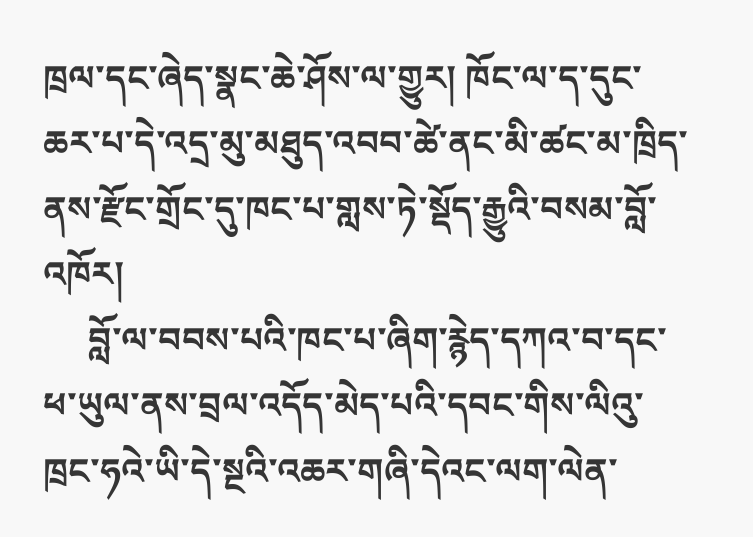ཁྲལ་དང་ཞེད་སྣང་ཆེ་ཤོས་ལ་གྱུར། ཁོང་ལ་ད་དུང་ཆར་པ་དེ་འདྲ་མུ་མཐུད་འབབ་ཚེ་ནང་མི་ཚང་མ་ཁྲིད་ནས་རྫོང་གྲོང་དུ་ཁང་པ་གླས་ཏེ་སྡོད་རྒྱུའི་བསམ་བློ་འཁོར།
     བློ་ལ་བབས་པའི་ཁང་པ་ཞིག་རྙེད་དཀའ་བ་དང་ཕ་ཡུལ་ནས་བྲལ་འདོད་མེད་པའི་དབང་གིས་ལིའུ་ཁྲང་ཧའེ་ཡི་དེ་སྔའི་འཆར་གཞི་དེའང་ལག་ལེན་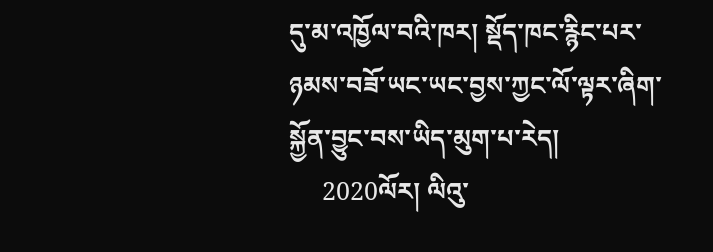དུ་མ་འཁྱོལ་བའི་ཁར། སྡོད་ཁང་རྙིང་པར་ཉམས་བཟོ་ཡང་ཡང་བྱས་ཀྱང་ལོ་ལྟར་ཞིག་སྐྱོན་བྱུང་བས་ཡིད་མུག་པ་རེད།
     2020ལོར། ལིའུ་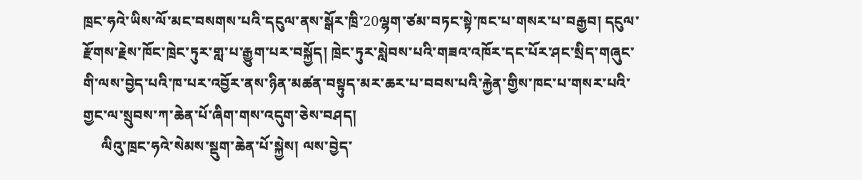ཁྲང་ཧའེ་ཡིས་ལོ་མང་བསགས་པའི་དངུལ་ནས་སྒོར་ཁྲི་20ལྷག་ཙམ་བཏང་སྟེ་ཁང་པ་གསར་པ་བརྒྱབ། དངུལ་རྫོགས་རྗེས་ཁོང་ཁྲེང་ཏུར་གླ་པ་རྒྱུག་པར་བསྐྱོད། ཁྲེང་ཏུར་སླེབས་པའི་གཟའ་འཁོར་དང་པོར་ཤང་སྲིད་གཞུང་གི་ལས་བྱེད་པའི་ཁ་པར་འབྱོར་ནས་ཉིན་མཚན་བསྟུད་མར་ཆར་པ་བབས་པའི་རྐྱེན་གྱིས་ཁང་པ་གསར་པའི་གྱང་ལ་སྲུབས་ཀ་ཆེན་པོ་ཞིག་གས་འདུག་ཅེས་བཤད།
     ལིའུ་ཁྲང་ཧའེ་སེམས་སྡུག་ཆེན་པོ་སྐྱེས། ལས་བྱེད་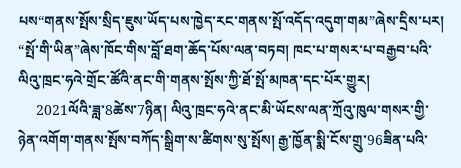པས“གནས་སྤོས་སྲིད་ཇུས་ཡོད་པས་ཁྱེད་རང་གནས་སྤོ་འདོད་འདུག་གམ”ཞེས་དྲིས་པར། “སྤོ་གི་ཡིན”ཞེས་ཁོང་གིས་བློ་ཐག་ཆོད་པོས་ལན་བཏབ། ཁང་པ་གསར་པ་བརྒྱབ་པའི་ལིའུ་ཁྲང་ཧའེ་གྲོང་ཚོའི་ནང་གི་གནས་སྤོས་ཀྱི་ཐོ་སྤོ་མཁན་དང་པོར་གྱུར།
     2021ལོའི་ཟླ་8ཚེས་7ཉིན། ལིའུ་ཁྲང་ཧའེ་ནང་མི་ཡོངས་ལན་ཀྲོའུ་ཁུལ་གསར་གྱི་ཉེན་འགོག་གནས་སྤོས་བཀོད་སྒྲིག་ས་ཚིགས་སུ་སྤོས། རྒྱ་ཁྱོན་སྨི་ངོས་གྲུ་96ཟིན་པའི་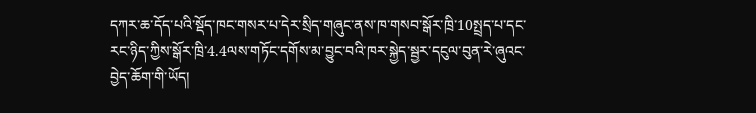དཀར་ཆ་དོད་པའི་སྡོད་ཁང་གསར་པ་དེར་སྲིད་གཞུང་ནས་ཁ་གསབ་སྒོར་ཁྲི་10སྤྲད་པ་དང་རང་ཉིད་ཀྱིས་སྒོར་ཁྲི་4.4ལས་གཏོང་དགོས་མ་བྱུང་བའི་ཁར་སྐྱེད་སྦྱར་དངུལ་བུན་རེ་ཞུའང་བྱེད་ཆོག་གི་ཡོད།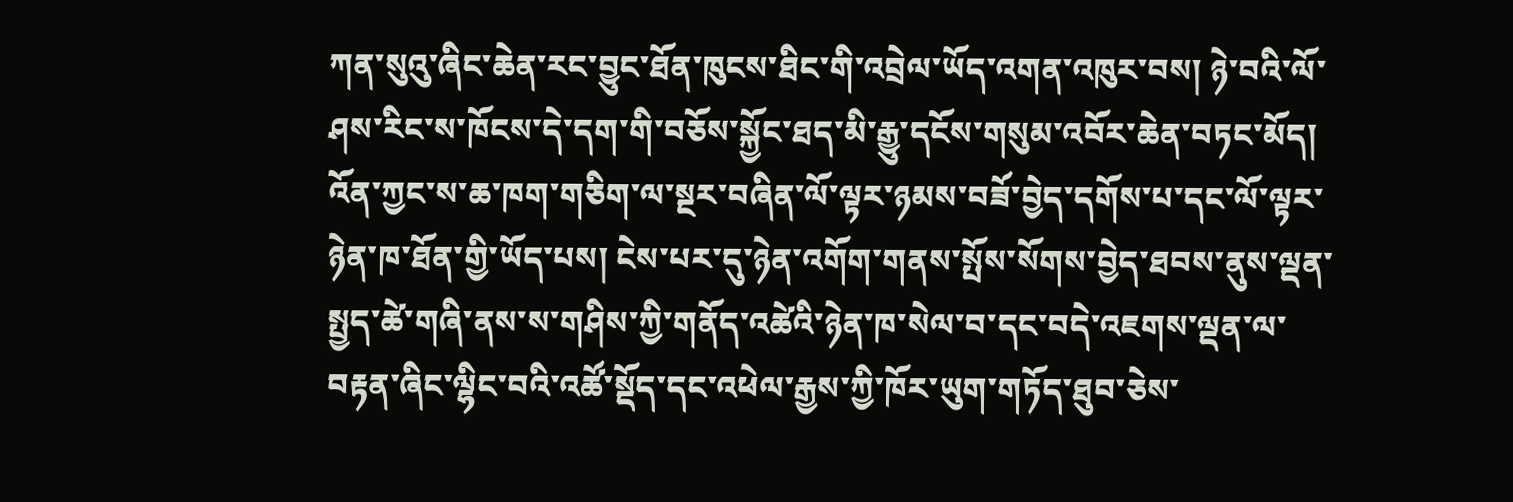ཀན་སུའུ་ཞིང་ཆེན་རང་བྱུང་ཐོན་ཁུངས་ཐིང་གི་འབྲེལ་ཡོད་འགན་འཁུར་བས། ཉེ་བའི་ལོ་ཤས་རིང་ས་ཁོངས་དེ་དག་གི་བཅོས་སྐྱོང་ཐད་མི་རྒྱུ་དངོས་གསུམ་འབོར་ཆེན་བཏང་མོད། འོན་ཀྱང་ས་ཆ་ཁག་གཅིག་ལ་སྔར་བཞིན་ལོ་ལྟར་ཉམས་བཟོ་བྱེད་དགོས་པ་དང་ལོ་ལྟར་ཉེན་ཁ་ཐོན་གྱི་ཡོད་པས། ངེས་པར་དུ་ཉེན་འགོག་གནས་སྤོས་སོགས་བྱེད་ཐབས་ནུས་ལྡན་སྤྱད་ཚེ་གཞི་ནས་ས་གཤིས་ཀྱི་གནོད་འཚེའི་ཉེན་ཁ་སེལ་བ་དང་བདེ་འཇགས་ལྡན་ལ་བརྟན་ཞིང་ལྷིང་བའི་འཚོ་སྡོད་དང་འཕེལ་རྒྱས་ཀྱི་ཁོར་ཡུག་གཏོད་ཐུབ་ཅེས་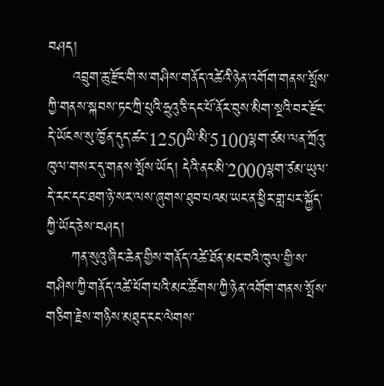བཤད།
     འབྲུག་ཆུ་རྫོང་གི་ས་གཤིས་གནོད་འཚེའི་ཉེན་འགོག་གནས་སྤོས་ཀྱི་གནས་སྐབས་ཏང་ཀྲི་པུའི་ཧྲུའུ་ཅི་དང་པོ་ནོར་བུས་མིག་སྔའི་བར་རྫོང་དེ་ཡོངས་སུ་ཁྱོན་དུད་ཚང་1250ཡི་མི་5100ལྷག་ཙམ་ལན་ཀྲོའུ་ཁུལ་གསར་དུ་གནས་སྤོས་ཡོད། དེའི་ནང་མི་2000ལྷག་ཙམ་ཡུལ་དེ་རང་དང་ཐག་ཉེ་སར་ལས་ཞུགས་ཐུབ་པའམ་ཡང་ན་ཕྱིར་གླ་པར་སྐྱོད་ཀྱི་ཡོད་ཅེས་བཤད།
     ཀན་སུའུ་ཞིང་ཆེན་གྱིས་གནོད་འཚེ་ཐོན་མང་བའི་ཁུལ་གྱི་ས་གཤིས་ཀྱི་གནོད་འཚེ་ཕོག་པའི་མང་ཚོགས་ཀྱི་ཉེན་འགོག་གནས་སྤོས་གཅིག་རྗེས་གཉིས་མཐུད་ངང་ལེགས་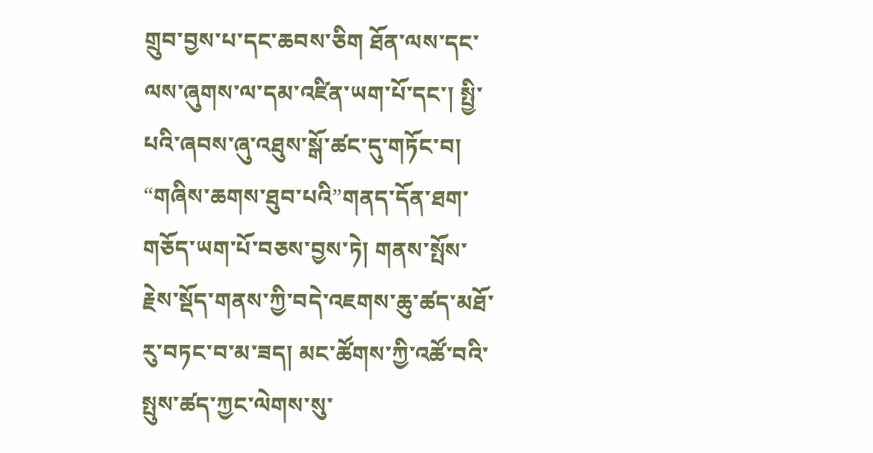གྲུབ་བྱས་པ་དང་ཆབས་ཅིག ཐོན་ལས་དང་ལས་ཞུགས་ལ་དམ་འཛིན་ཡག་པོ་དང་། སྤྱི་པའི་ཞབས་ཞུ་འཐུས་སྒོ་ཚང་དུ་གཏོང་བ། “གཞིས་ཆགས་ཐུབ་པའི”གནད་དོན་ཐག་གཅོད་ཡག་པོ་བཅས་བྱས་ཏེ། གནས་སྤོས་རྗེས་སྡོད་གནས་ཀྱི་བདེ་འཇགས་ཆུ་ཚད་མཐོ་རུ་བཏང་བ་མ་ཟད། མང་ཚོགས་ཀྱི་འཚོ་བའི་སྤུས་ཚད་ཀྱང་ལེགས་སུ་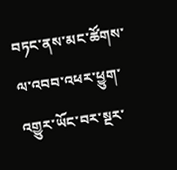བཏང་ནས་མང་ཚོགས་ལ་འབབ་འཕར་ཕྱུག་འགྱུར་ཡོང་བར་སྔར་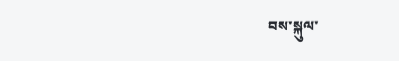བས་སྐུལ་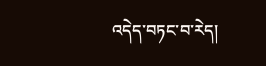འདེད་བཏང་བ་རེད།